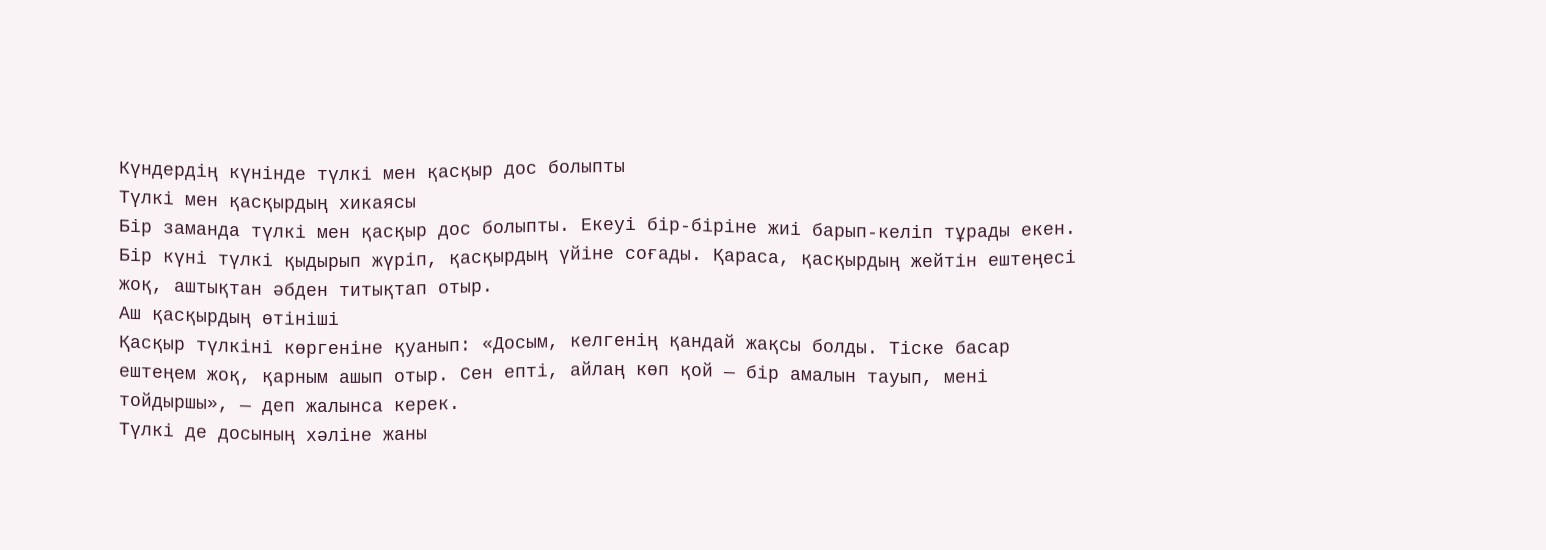Күндердің күнінде түлкі мен қасқыр дос болыпты
Түлкі мен қасқырдың хикаясы
Бір заманда түлкі мен қасқыр дос болыпты. Екеуі бір-біріне жиі барып-келіп тұрады екен. Бір күні түлкі қыдырып жүріп, қасқырдың үйіне соғады. Қараса, қасқырдың жейтін ештеңесі жоқ, аштықтан әбден титықтап отыр.
Аш қасқырдың өтініші
Қасқыр түлкіні көргеніне қуанып: «Досым, келгенің қандай жақсы болды. Тіске басар ештеңем жоқ, қарным ашып отыр. Сен епті, айлаң көп қой — бір амалын тауып, мені тойдыршы», — деп жалынса керек.
Түлкі де досының хәліне жаны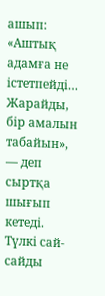ашып: «Аштық адамға не істетпейді… Жарайды, бір амалын табайын», — деп сыртқа шығып кетеді.
Түлкі сай-сайды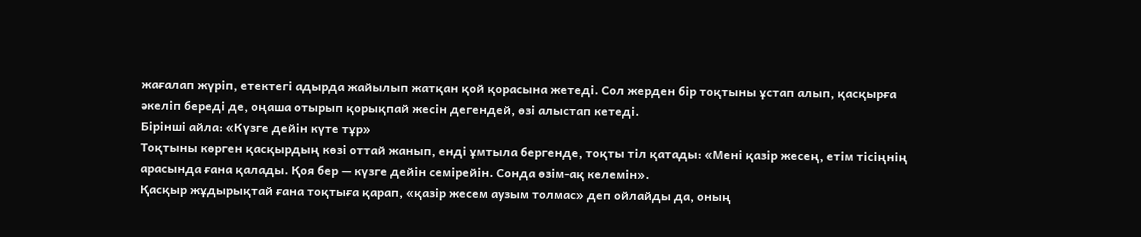жағалап жүріп, етектегі адырда жайылып жатқан қой қорасына жетеді. Сол жерден бір тоқтыны ұстап алып, қасқырға әкеліп береді де, оңаша отырып қорықпай жесін дегендей, өзі алыстап кетеді.
Бірінші айла: «Күзге дейін күте тұр»
Тоқтыны көрген қасқырдың көзі оттай жанып, енді ұмтыла бергенде, тоқты тіл қатады: «Мені қазір жесең, етім тісіңнің арасында ғана қалады. Қоя бер — күзге дейін семірейін. Сонда өзім-ақ келемін».
Қасқыр жұдырықтай ғана тоқтыға қарап, «қазір жесем аузым толмас» деп ойлайды да, оның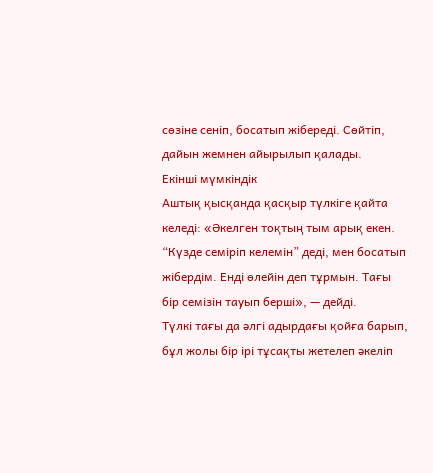сөзіне сеніп, босатып жібереді. Сөйтіп, дайын жемнен айырылып қалады.
Екінші мүмкіндік
Аштық қысқанда қасқыр түлкіге қайта келеді: «Әкелген тоқтың тым арық екен. “Күзде семіріп келемін” деді, мен босатып жібердім. Енді өлейін деп тұрмын. Тағы бір семізін тауып берші», — дейді.
Түлкі тағы да әлгі адырдағы қойға барып, бұл жолы бір ірі тұсақты жетелеп әкеліп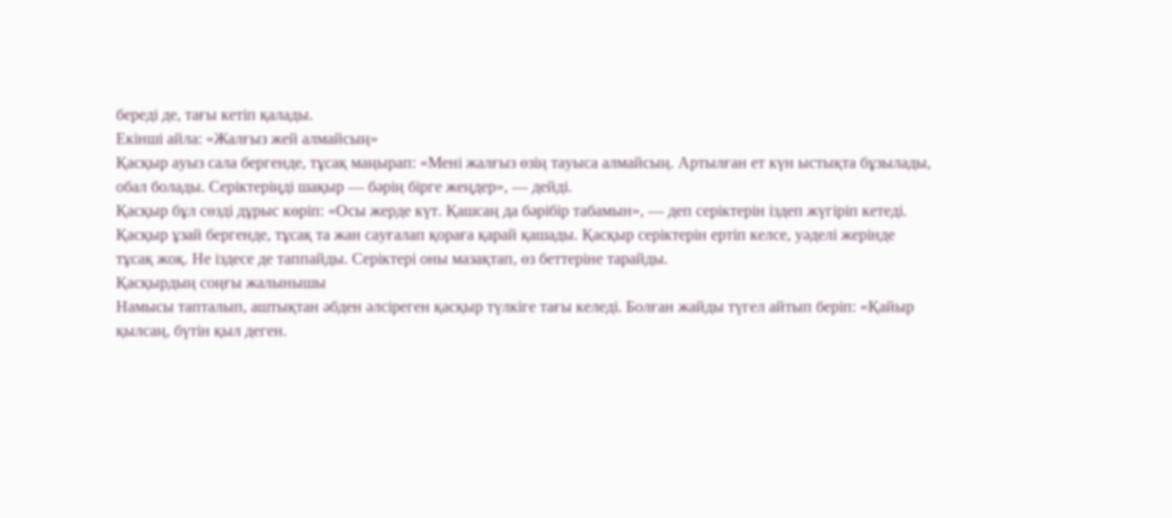береді де, тағы кетіп қалады.
Екінші айла: «Жалғыз жей алмайсың»
Қасқыр ауыз сала бергенде, тұсақ маңырап: «Мені жалғыз өзің тауыса алмайсың. Артылған ет күн ыстықта бұзылады, обал болады. Серіктеріңді шақыр — бәрің бірге жеңдер», — дейді.
Қасқыр бұл сөзді дұрыс көріп: «Осы жерде күт. Қашсаң да бәрібір табамын», — деп серіктерін іздеп жүгіріп кетеді.
Қасқыр ұзай бергенде, тұсақ та жан сауғалап қораға қарай қашады. Қасқыр серіктерін ертіп келсе, уәделі жерінде тұсақ жоқ. Не іздесе де таппайды. Серіктері оны мазақтап, өз беттеріне тарайды.
Қасқырдың соңғы жалынышы
Намысы тапталып, аштықтан әбден әлсіреген қасқыр түлкіге тағы келеді. Болған жайды түгел айтып беріп: «Қайыр қылсаң, бүтін қыл деген.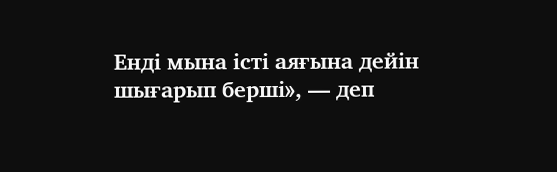Енді мына істі аяғына дейін шығарып берші», — деп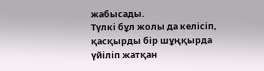жабысады.
Түлкі бұл жолы да келісіп, қасқырды бір шұңқырда үйіліп жатқан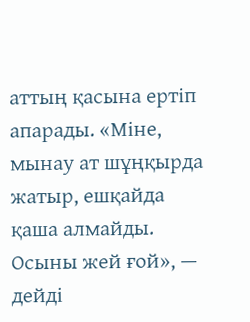аттың қасына ертіп апарады. «Міне, мынау ат шұңқырда жатыр, ешқайда қаша алмайды. Осыны жей ғой», — дейді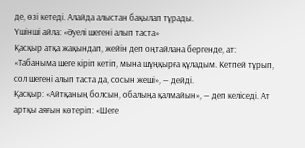де, өзі кетеді. Алайда алыстан бақылап тұрады.
Үшінші айла: «Әуелі шегені алып таста»
Қасқыр атқа жақындап, жейін деп оңтайлана бергенде, ат: «Табаныма шеге кіріп кетіп, мына шұңқырға құладым. Кетпей тұрып, сол шегені алып таста да, сосын жеші», — дейді.
Қасқыр: «Айтқаның болсын, обалыңа қалмайын», — деп келіседі. Ат артқы аяғын көтеріп: «Шеге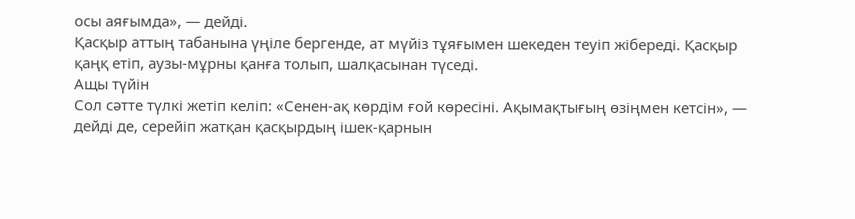осы аяғымда», — дейді.
Қасқыр аттың табанына үңіле бергенде, ат мүйіз тұяғымен шекеден теуіп жібереді. Қасқыр қаңқ етіп, аузы-мұрны қанға толып, шалқасынан түседі.
Ащы түйін
Сол сәтте түлкі жетіп келіп: «Сенен-ақ көрдім ғой көресіні. Ақымақтығың өзіңмен кетсін», — дейді де, серейіп жатқан қасқырдың ішек-қарнын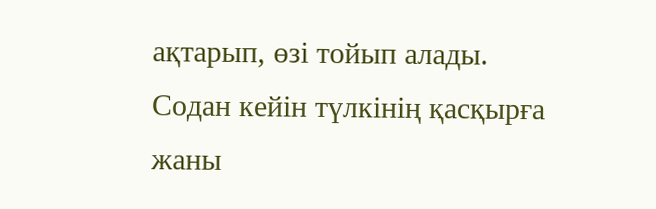ақтарып, өзі тойып алады.
Содан кейін түлкінің қасқырға жаны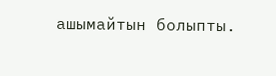ашымайтын болыпты.